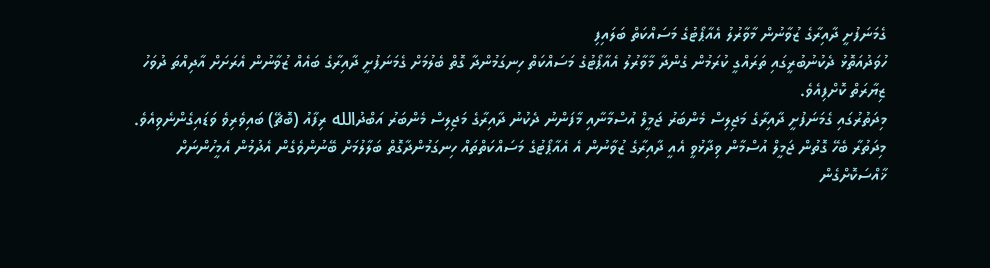ގެމަނަފުށީ ދާއިރާގެ ޒުވާނުން މާވާރުލު އެއާޕޯޓުގެ މަސައްކަތް ބަލައިފި
ހުވަދުއަތޮޅު ދެކުނުބުރީގައި ތަރައްގީ ކުރަމުން ގެންދާ މާވާރުލު އެއާޕޯޓުގެ މަސައްކަތް ހިނގަމުންދާ ގޮތް ބެލުމަށް ގެމަނަފުށީ ދާއިރާގެ ބައެއް ޒުވާނުން އެރަށަށް އާދިއްތަ ދުވަހު ޒިޔާރަތް ކޮށްފިއެވެ.
މިދަތުރުގައި ގެމަނަފުށީ ދާއިރާގެ މަޖިލިސް މެންބަރު ޖަމީލް އުސްމާނާއި މާފަންނު ދެކުނު ދާއިރާގެ މަޖިލިސް މެންބަރު އަބްދުالله ރިފާއު (ބޮޗޭ) ބައިވެރިވެ ވަޑައިގެންނެވިއެވެ.
މިދަތުރާ ބެހޭ ގޮތުން ޖަމީލް އުސްމާން ވިދާޅުވީ އެއީ ދާއިރާގެ ޒުވާނުން އެ އެއާޕޯޓުގެ މަސައްކަތްތައް ހިނގަމުންދާގޮތް ބަލާލުމަށް ބޭނުންވެގެން އެދުމުން އެމީހުންނަށް ޚާއްސަކޮށްގެން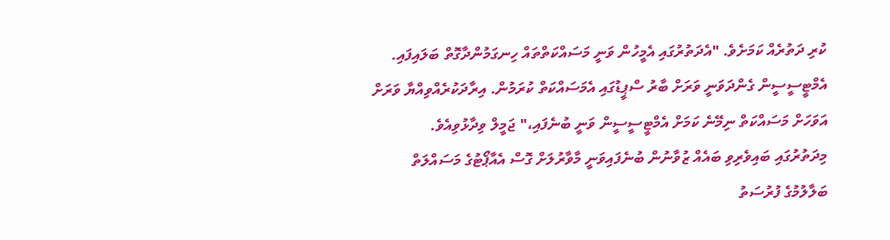ކުރި ދަތުރެއް ކަމަށެވެ. "އެދަތުރުގައި އެމީހުން ވަނީ މަސައްކަތްތައް ހިނގަމުންދާގޮތް ބަލައިފައި. އެމްޓީސީސީން ގެންދަވަނީ ވަރަށް ބާރު ސްޕީޑުގައި އެމަސައްކަތް ކުރަމުން. އިރާދަކުރެއްވިއްޔާ ވަރަށް އަވަހަށް މަސައްކަތް ނިމޭނެ ކަމަށް އެމްޓީސީސީން ވަނީ ބުނެފައި،" ޖަމީލް ވިދާޅުވިއެވެ.
މިދަތުރުގައި ބައިވެރިވި ބައެއް ޒުވާނުން ބުނެފައިވަނީ މާވާރުލަށް ގޮސް އެއާޕޯޓުގެ މަސައްލަތް ބަލާލުމުގެ ފުރުސަތު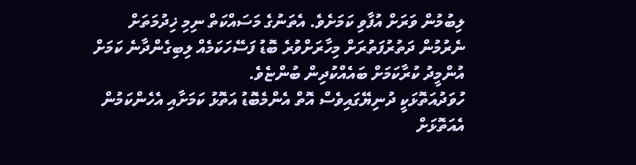ލިބުމުން ވަރަށް އުފާވި ކަމަށެވެ. އެތަނުގެ މަސައްކަތް ނިމި ޚިދުމަތަށް ނެރުމުން ދަތުރުފަތުރަށް މިހާރަށްވުރެ ބޮޑު ފަސޭހަކަމެއް ލިބިގެންދާނެ ކަމަށް އުންމީދު ކުރާކަމަށް ބައެއްކުދިން ބުންޏެވެ.
ހުވަދުއަތޮޅަކީ ދުނިޔޭގައިވެސް އޮތް އެންމެބޮޑު އަތޮޅު ކަމަށާއި އެހެންކަމުން އެއަތޮޅަށް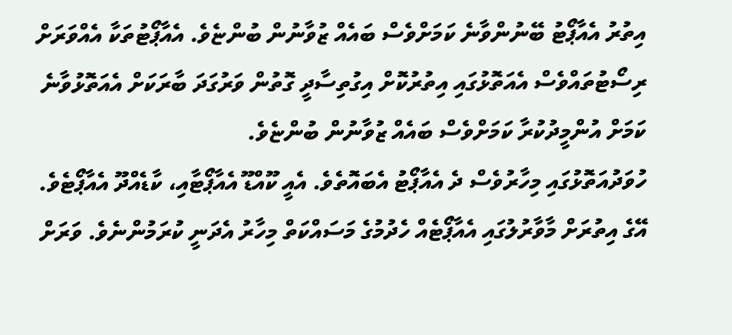އިތުރު އެއާޕޯޓު ބޭނުންވާނެ ކަމަށްވެސް ބައެއް ޒުވާނުން ބުންޏެވެ. އެއާޕޯޓުތަކާ އެއްވަރަށް ރިސޯޓުތައްވެސް އެއަތޮޅުގައި އިތުރުކޮށް އިގުތިސާދީ ގޮތުން ވަރުގަދަ ބާރަކަށް އެއަތޮޅުވާނެ ކަމަށް އުންމީދުކުރާ ކަމަށްވެސް ބައެއް ޒުވާނުން ބުންޏެވެ.
ހުވަދުއަތޮޅުގައި މިހާރުވެސް ދެ އެއާޕޯޓު އެބައޮތެވެ. އެއީ ކޫއްޑޫ އެއާޕޯޓާއި، ކާޑެއްދޫ އެއާޕޯޓެވެ. އޭގެ އިތުރަށް މާވާރުލުގައި އެއާޕޯޓެއް ހެދުމުގެ މަސައްކަތް މިހާރު އެދަނީ ކުރަމުންނެވެ. ވަރަށް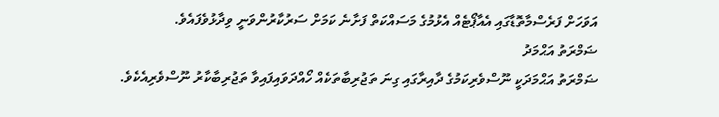އަވަހަށް ފަރެސްމާތޮޑާގައި އެއާޕޯޓެއް އެޅުމުގެ މަސައްކަތް ފަށާނެ ކަމަށް ސަރުކާރުންވަނީ ވިދާޅުވެފައެވެ.
ޟަމްރަތު އަޙްމަދު
ޟަމްރަތު އަޙްމަދަކީ ނޫސްވެރިކަމުގެ ދާއިރާގައި ގިނަ ތަޖުރިބާތަކެއް ހޯއްދަވައިފައިވާ ތަޖުރިބާކާރު ނޫސްވެރިއެކެވެ.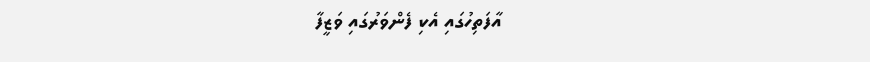އާފަތިހުގައި އެކި ފެންވަރުގައި ވަޒީފާ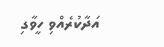އަދާކުރެއްވި ހީވާގި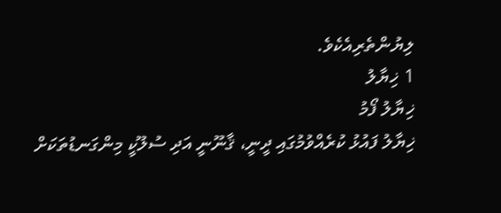ލިޔުންތެރިއެކެވެ.
1 ޚިޔާލު
ޚިޔާލު ފޯމު
ޚިޔާލު ފައުޅު ކުރެއްވުމުގައި ދީނީ، ޤާނޫނީ އަދި ސުލޫކީ މިންގަނޑުތަކަށް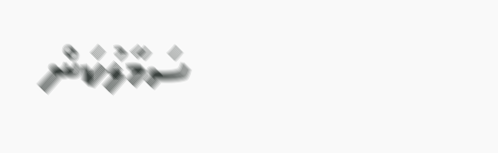ސަމާލުކަން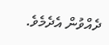ދެއްވުން އެދެމެވެ.